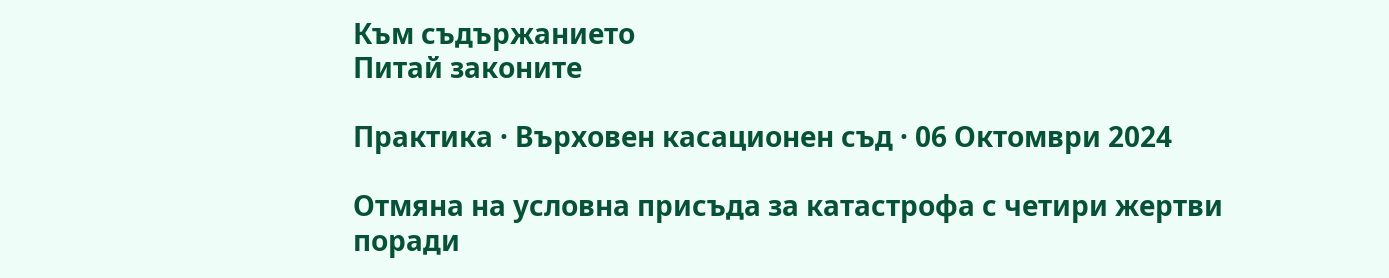Към съдържанието
Питай законите

Практика · Върховен касационен съд · 06 Октомври 2024

Отмяна на условна присъда за катастрофа с четири жертви поради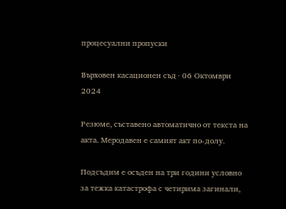процесуални пропуски

Върховен касационен съд · 06 Октомври 2024

Резюме, съставено автоматично от текста на акта. Меродавен е самият акт по-долу.

Подсъдим е осъден на три години условно за тежка катастрофа с четирима загинали,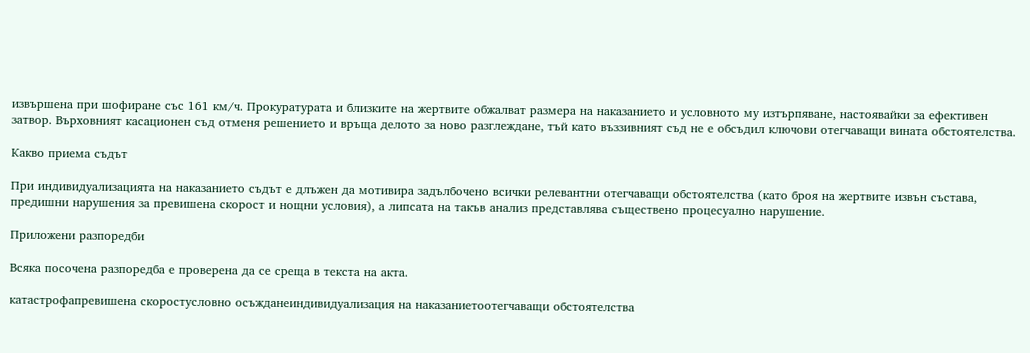извършена при шофиране със 161 км/ч. Прокуратурата и близките на жертвите обжалват размера на наказанието и условното му изтърпяване, настоявайки за ефективен затвор. Върховният касационен съд отменя решението и връща делото за ново разглеждане, тъй като въззивният съд не е обсъдил ключови отегчаващи вината обстоятелства.

Какво приема съдът

При индивидуализацията на наказанието съдът е длъжен да мотивира задълбочено всички релевантни отегчаващи обстоятелства (като броя на жертвите извън състава, предишни нарушения за превишена скорост и нощни условия), а липсата на такъв анализ представлява съществено процесуално нарушение.

Приложени разпоредби

Всяка посочена разпоредба е проверена да се среща в текста на акта.

катастрофапревишена скоростусловно осъжданеиндивидуализация на наказаниетоотегчаващи обстоятелства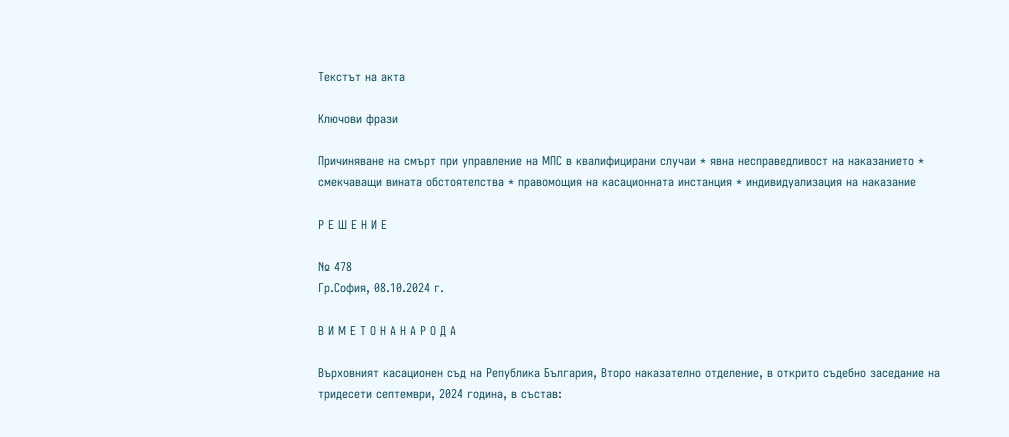Текстът на акта

Ключови фрази

Причиняване на смърт при управление на МПС в квалифицирани случаи * явна несправедливост на наказанието * смекчаващи вината обстоятелства * правомощия на касационната инстанция * индивидуализация на наказание

Р Е Ш Е Н И Е

№ 478
Гр.София, 08.10.2024 г.

В И М Е Т О Н А Н А Р О Д А

Върховният касационен съд на Република България, Второ наказателно отделение, в открито съдебно заседание на тридесети септември, 2024 година, в състав: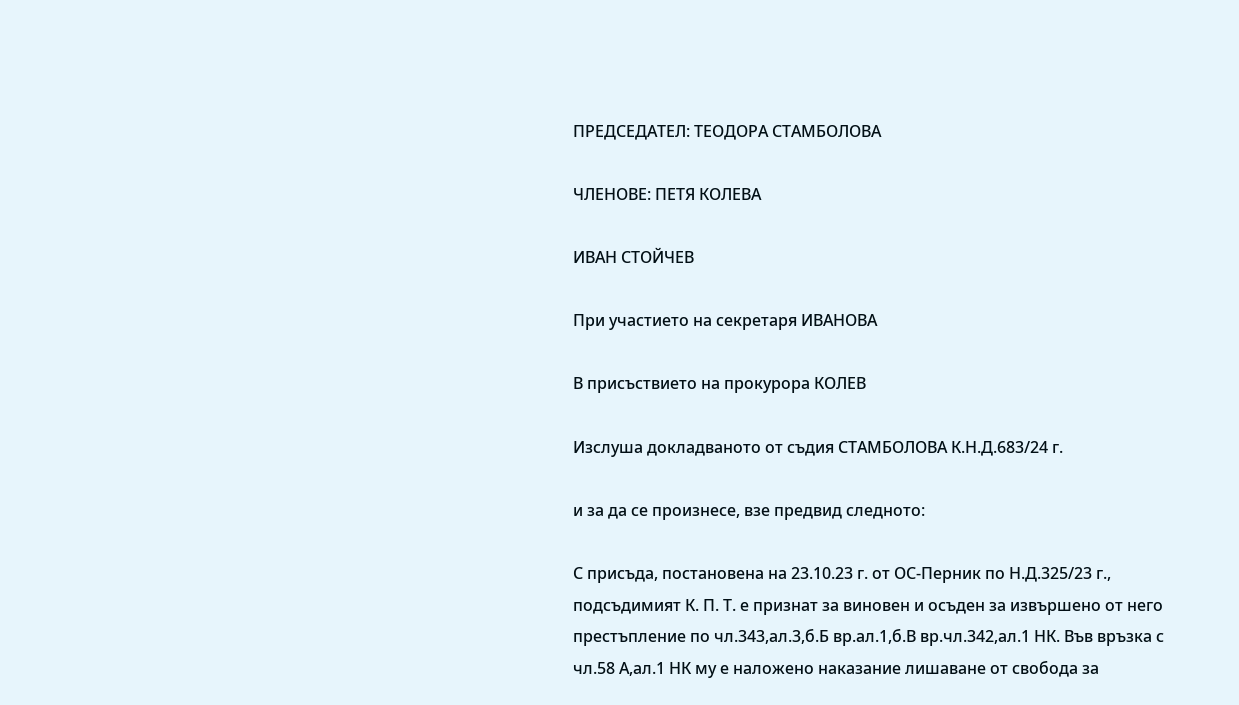ПРЕДСЕДАТЕЛ: ТЕОДОРА СТАМБОЛОВА

ЧЛЕНОВЕ: ПЕТЯ КОЛЕВА

ИВАН СТОЙЧЕВ

При участието на секретаря ИВАНОВА

В присъствието на прокурора КОЛЕВ

Изслуша докладваното от съдия СТАМБОЛОВА К.Н.Д.683/24 г.

и за да се произнесе, взе предвид следното:

С присъда, постановена на 23.10.23 г. от ОС-Перник по Н.Д.325/23 г., подсъдимият К. П. Т. е признат за виновен и осъден за извършено от него престъпление по чл.343,ал.3,б.Б вр.ал.1,б.В вр.чл.342,ал.1 НК. Във връзка с чл.58 А,ал.1 НК му е наложено наказание лишаване от свобода за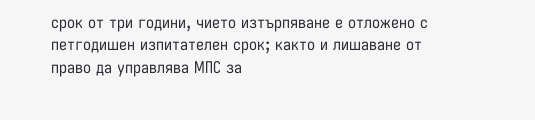срок от три години, чието изтърпяване е отложено с петгодишен изпитателен срок; както и лишаване от право да управлява МПС за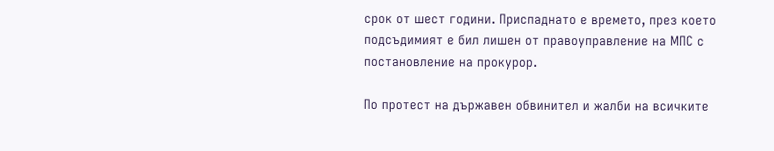срок от шест години. Приспаднато е времето, през което подсъдимият е бил лишен от правоуправление на МПС с постановление на прокурор.

По протест на държавен обвинител и жалби на всичките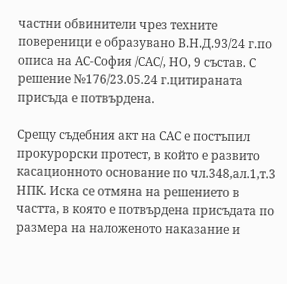частни обвинители чрез техните повереници е образувано В.Н.Д.93/24 г.по описа на АС-София /САС/, НО, 9 състав. С решение №176/23.05.24 г.цитираната присъда е потвърдена.

Срещу съдебния акт на САС е постъпил прокурорски протест, в който е развито касационното основание по чл.348,ал.1,т.3 НПК. Иска се отмяна на решението в частта, в която е потвърдена присъдата по размера на наложеното наказание и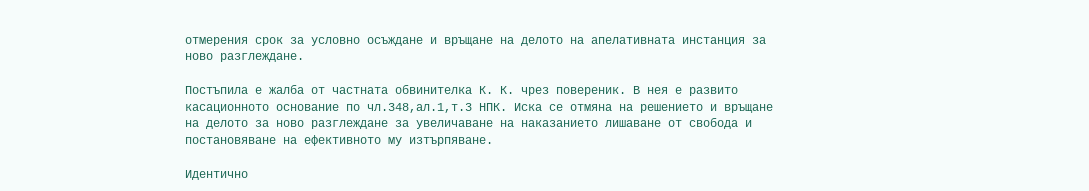отмерения срок за условно осъждане и връщане на делото на апелативната инстанция за ново разглеждане.

Постъпила е жалба от частната обвинителка К. К. чрез повереник. В нея е развито касационното основание по чл.348,ал.1,т.3 НПК. Иска се отмяна на решението и връщане на делото за ново разглеждане за увеличаване на наказанието лишаване от свобода и постановяване на ефективното му изтърпяване.

Идентично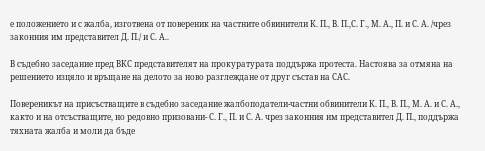е положението и с жалба, изготвена от повереник на частните обвинители К. П., В. П.,С. Г., М. А., П. и С. А. /чрез законния им представител Д. П./ и С. А..

В съдебно заседание пред ВКС представителят на прокуратурата поддържа протеста. Настоява за отмяна на решението изцяло и връщане на делото за ново разглеждане от друг състав на САС.

Повереникът на присъстващите в съдебно заседание жалбоподатели-частни обвинители К. П., В. П., М. А. и С. А., както и на отсъстващите, но редовно призовани- С. Г., П. и С. А. чрез законния им представител Д. П., поддържа тяхната жалба и моли да бъде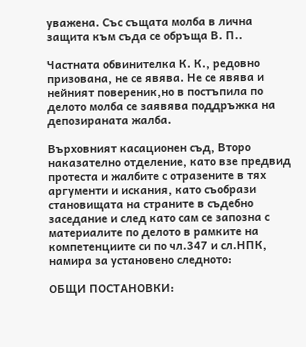уважена. Със същата молба в лична защита към съда се обръща В. П..

Частната обвинителка К. К., редовно призована, не се явява. Не се явява и нейният повереник,но в постъпила по делото молба се заявява поддръжка на депозираната жалба.

Върховният касационен съд, Второ наказателно отделение, като взе предвид протеста и жалбите с отразените в тях аргументи и искания, като съобрази становищата на страните в съдебно заседание и след като сам се запозна с материалите по делото в рамките на компетенциите си по чл.347 и сл.НПК, намира за установено следното:

ОБЩИ ПОСТАНОВКИ: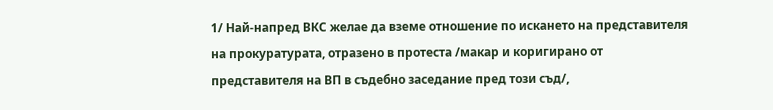1/ Най-напред ВКС желае да вземе отношение по искането на представителя на прокуратурата, отразено в протеста /макар и коригирано от представителя на ВП в съдебно заседание пред този съд/,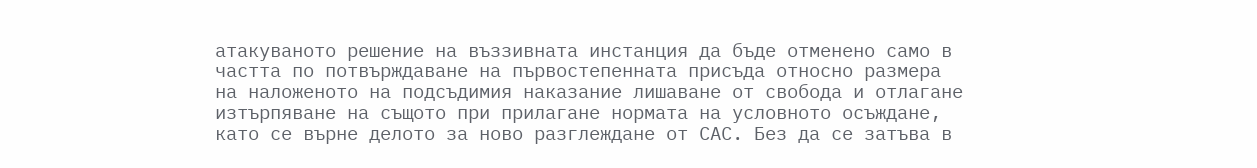атакуваното решение на въззивната инстанция да бъде отменено само в частта по потвърждаване на първостепенната присъда относно размера на наложеното на подсъдимия наказание лишаване от свобода и отлагане изтърпяване на същото при прилагане нормата на условното осъждане, като се върне делото за ново разглеждане от САС. Без да се затъва в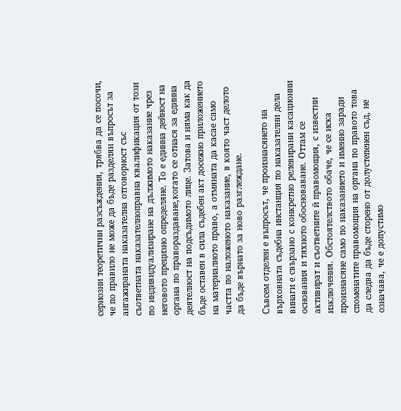сериозни теоретични разсъждения, трябва да се посочи, че по правило не може да бъде разделян въпросът за ангажираната наказателна отговорност със съответната наказателноправна квалификация от този по индивидуализиране на дължимото наказание чрез неговото прецизно определяне. То е единна дейност на органа по правораздаване,когато се отнася за единна деятелност на подсъдимото лице. Затова и няма как да бъде оставен в сила съдебен акт досежно приложението на материалното право, а отмяната да касае само частта по наложеното наказание, в която част делото да бъде върнато за ново разглеждане.

Съвсем отделен е въпросът, че произнасянето на върховната съдебна инстанция по наказателни дела винаги е свързано с конкретно релевирани касационни основания и тяхното обосноваване. Оттам се активират и съответните й правомощия, с известни изключения. Обстоятелството обаче, че се иска произнасяне само по наказанието и именно заради споменатите правомощия на органа по правото това да следва да бъде сторено от долустепенен съд, не означава, че е допустимо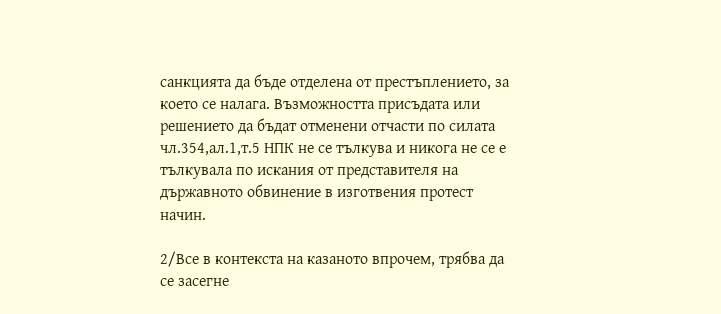санкцията да бъде отделена от престъплението, за което се налага. Възможността присъдата или решението да бъдат отменени отчасти по силата чл.354,ал.1,т.5 НПК не се тълкува и никога не се е тълкувала по искания от представителя на държавното обвинение в изготвения протест начин.

2/Все в контекста на казаното впрочем, трябва да се засегне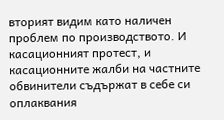вторият видим като наличен проблем по производството. И касационният протест, и касационните жалби на частните обвинители съдържат в себе си оплаквания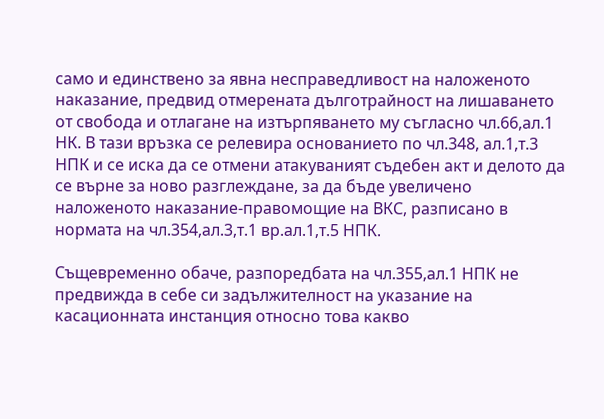само и единствено за явна несправедливост на наложеното наказание, предвид отмерената дълготрайност на лишаването от свобода и отлагане на изтърпяването му съгласно чл.66,ал.1 НК. В тази връзка се релевира основанието по чл.348, ал.1,т.3 НПК и се иска да се отмени атакуваният съдебен акт и делото да се върне за ново разглеждане, за да бъде увеличено наложеното наказание-правомощие на ВКС, разписано в нормата на чл.354,ал.3,т.1 вр.ал.1,т.5 НПК.

Същевременно обаче, разпоредбата на чл.355,ал.1 НПК не предвижда в себе си задължителност на указание на касационната инстанция относно това какво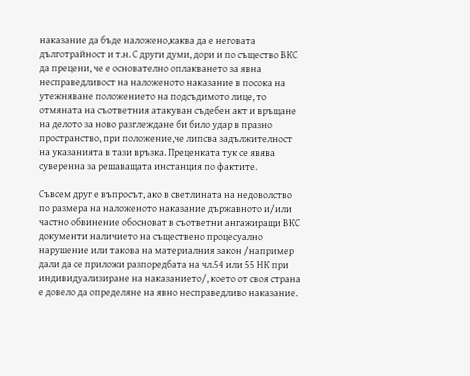наказание да бъде наложено,каква да е неговата дълготрайност и т.н. С други думи, дори и по същество ВКС да прецени, че е основателно оплакването за явна несправедливост на наложеното наказание в посока на утежняване положението на подсъдимото лице, то отмяната на съответния атакуван съдебен акт и връщане на делото за ново разглеждане би било удар в празно пространство, при положение,че липсва задължителност на указанията в тази връзка. Преценката тук се явява суверенна за решаващата инстанция по фактите.

Съвсем друг е въпросът, ако в светлината на недоволство по размера на наложеното наказание държавното и/или частно обвинение обосноват в съответни ангажиращи ВКС документи наличието на съществено процесуално нарушение или такова на материалния закон /например дали да се приложи разпоредбата на чл.54 или 55 НК при индивидуализиране на наказанието/, което от своя страна е довело да определяне на явно несправедливо наказание.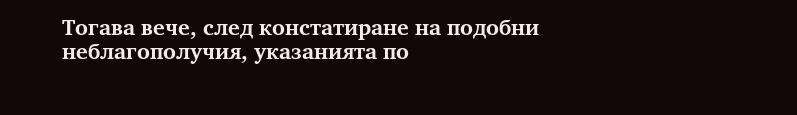Тогава вече, след констатиране на подобни неблагополучия, указанията по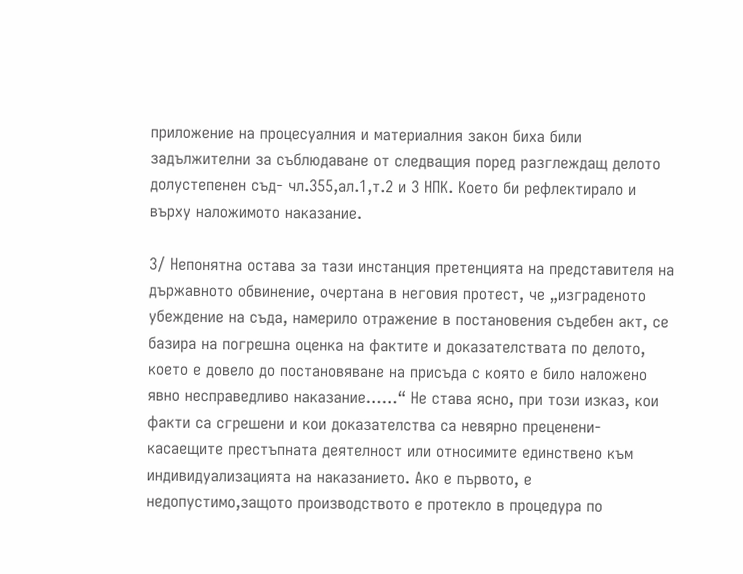приложение на процесуалния и материалния закон биха били задължителни за съблюдаване от следващия поред разглеждащ делото долустепенен съд- чл.355,ал.1,т.2 и 3 НПК. Което би рефлектирало и върху наложимото наказание.

3/ Непонятна остава за тази инстанция претенцията на представителя на държавното обвинение, очертана в неговия протест, че „изграденото убеждение на съда, намерило отражение в постановения съдебен акт, се базира на погрешна оценка на фактите и доказателствата по делото, което е довело до постановяване на присъда с която е било наложено явно несправедливо наказание……“ Не става ясно, при този изказ, кои факти са сгрешени и кои доказателства са невярно преценени- касаещите престъпната деятелност или относимите единствено към индивидуализацията на наказанието. Ако е първото, е недопустимо,защото производството е протекло в процедура по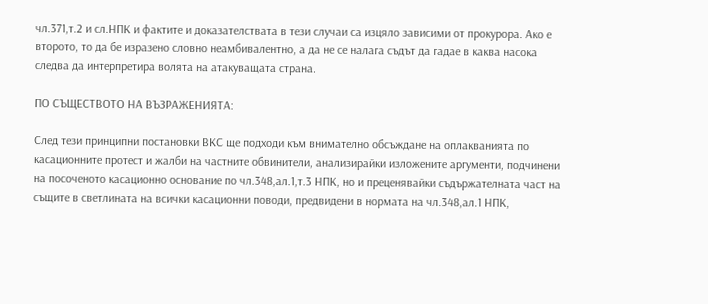чл.371,т.2 и сл.НПК и фактите и доказателствата в тези случаи са изцяло зависими от прокурора. Ако е второто, то да бе изразено словно неамбивалентно, а да не се налага съдът да гадае в каква насока следва да интерпретира волята на атакуващата страна.

ПО СЪЩЕСТВОТО НА ВЪЗРАЖЕНИЯТА:

След тези принципни постановки ВКС ще подходи към внимателно обсъждане на оплакванията по касационните протест и жалби на частните обвинители, анализирайки изложените аргументи, подчинени на посоченото касационно основание по чл.348,ал.1,т.3 НПК, но и преценявайки съдържателната част на същите в светлината на всички касационни поводи, предвидени в нормата на чл.348,ал.1 НПК,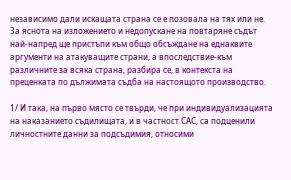независимо дали искащата страна се е позовала на тях или не. За яснота на изложението и недопускане на повтаряне съдът най-напред ще пристъпи към общо обсъждане на еднаквите аргументи на атакуващите страни, а впоследствие-към различните за всяка страна, разбира се, в контекста на преценката по дължимата съдба на настоящото производство.

1/ И така, на първо място се твърди, че при индивидуализацията на наказанието съдилищата, и в частност САС, са подценили личностните данни за подсъдимия, относими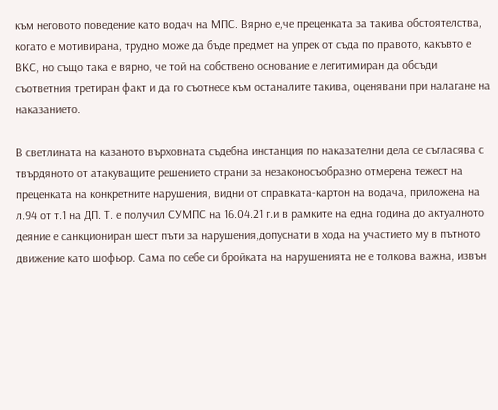към неговото поведение като водач на МПС. Вярно е,че преценката за такива обстоятелства, когато е мотивирана, трудно може да бъде предмет на упрек от съда по правото, какъвто е ВКС, но също така е вярно, че той на собствено основание е легитимиран да обсъди съответния третиран факт и да го съотнесе към останалите такива, оценявани при налагане на наказанието.

В светлината на казаното върховната съдебна инстанция по наказателни дела се съгласява с твърдяното от атакуващите решението страни за незаконосъобразно отмерена тежест на преценката на конкретните нарушения, видни от справката-картон на водача, приложена на л.94 от т.1 на ДП. Т. е получил СУМПС на 16.04.21 г.и в рамките на една година до актуалното деяние е санкциониран шест пъти за нарушения,допуснати в хода на участието му в пътното движение като шофьор. Сама по себе си бройката на нарушенията не е толкова важна, извън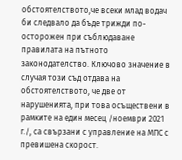обстоятелството,че всеки млад водач би следвало да бъде трижди по-осторожен при съблюдаване правилата на пътното законодателство. Ключово значение в случая този съд отдава на обстоятелството, че две от нарушенията, при това осъществени в рамките на един месец /ноември 2021 г./, са свързани с управление на МПС с превишена скорост.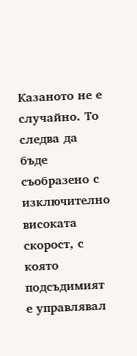Казаното не е случайно. То следва да бъде съобразено с изключително високата скорост, с която подсъдимият е управлявал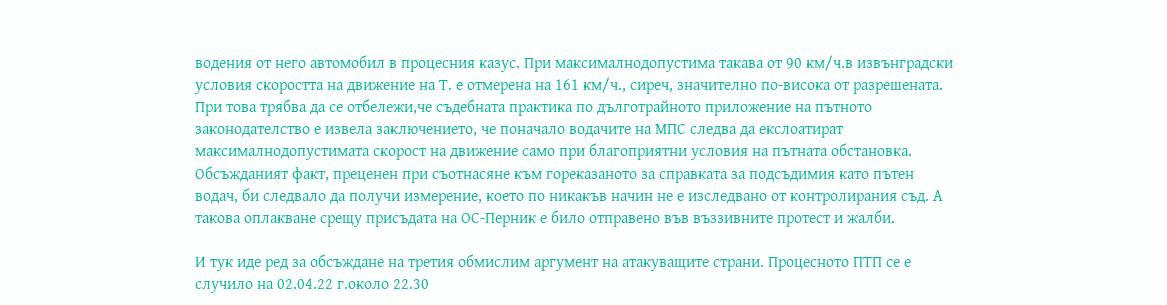водения от него автомобил в процесния казус. При максималнодопустима такава от 90 км/ч.в извънградски условия скоростта на движение на Т. е отмерена на 161 км/ч., сиреч, значително по-висока от разрешената. При това трябва да се отбележи,че съдебната практика по дълготрайното приложение на пътното законодателство е извела заключението, че поначало водачите на МПС следва да екслоатират максималнодопустимата скорост на движение само при благоприятни условия на пътната обстановка. Обсъжданият факт, преценен при съотнасяне към гореказаното за справката за подсъдимия като пътен водач, би следвало да получи измерение, което по никакъв начин не е изследвано от контролирания съд. А такова оплакване срещу присъдата на ОС-Перник е било отправено във въззивните протест и жалби.

И тук иде ред за обсъждане на третия обмислим аргумент на атакуващите страни. Процесното ПТП се е случило на 02.04.22 г.около 22.30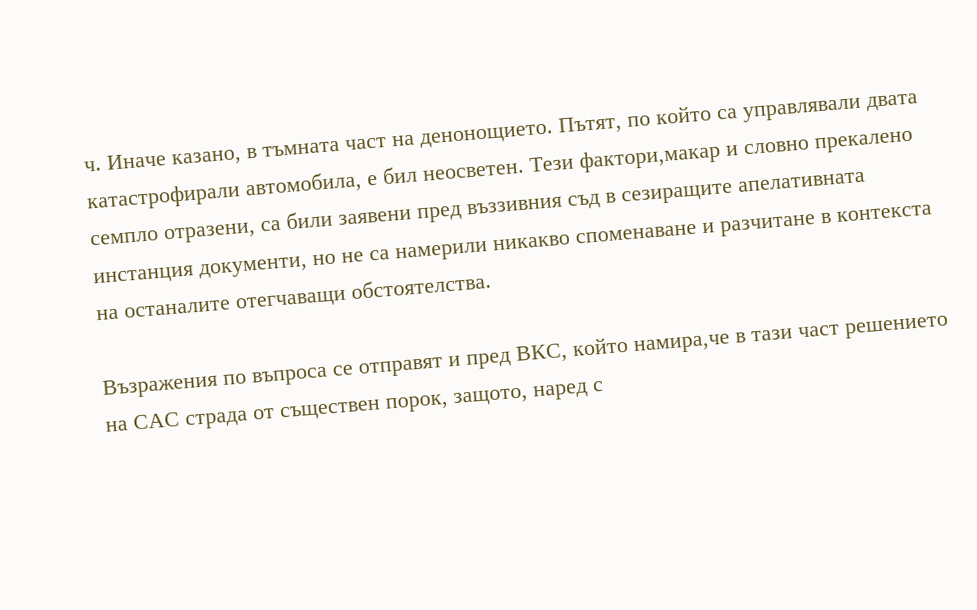ч. Иначе казано, в тъмната част на денонощието. Пътят, по който са управлявали двата катастрофирали автомобила, е бил неосветен. Тези фактори,макар и словно прекалено семпло отразени, са били заявени пред въззивния съд в сезиращите апелативната инстанция документи, но не са намерили никакво споменаване и разчитане в контекста на останалите отегчаващи обстоятелства.

Възражения по въпроса се отправят и пред ВКС, който намира,че в тази част решението на САС страда от съществен порок, защото, наред с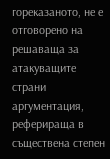гореказаното, не е отговорено на решаваща за атакуващите страни аргументация, реферираща в съществена степен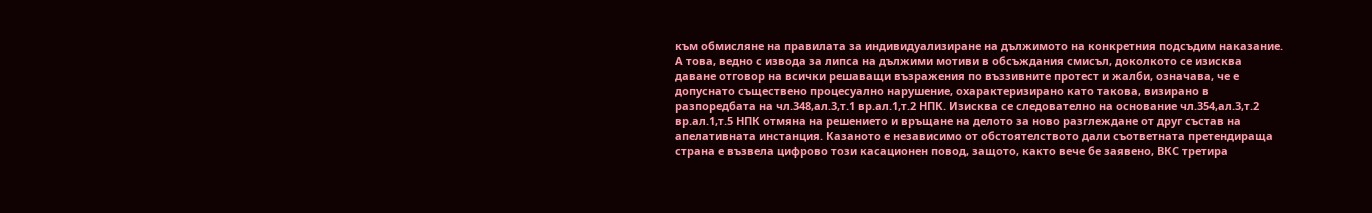към обмисляне на правилата за индивидуализиране на дължимото на конкретния подсъдим наказание. А това, ведно с извода за липса на дължими мотиви в обсъждания смисъл, доколкото се изисква даване отговор на всички решаващи възражения по въззивните протест и жалби, означава, че е допуснато съществено процесуално нарушение, охарактеризирано като такова, визирано в разпоредбата на чл.348,ал.3,т.1 вр.ал.1,т.2 НПК. Изисква се следователно на основание чл.354,ал.3,т.2 вр.ал.1,т.5 НПК отмяна на решението и връщане на делото за ново разглеждане от друг състав на апелативната инстанция. Казаното е независимо от обстоятелството дали съответната претендираща страна е възвела цифрово този касационен повод, защото, както вече бе заявено, ВКС третира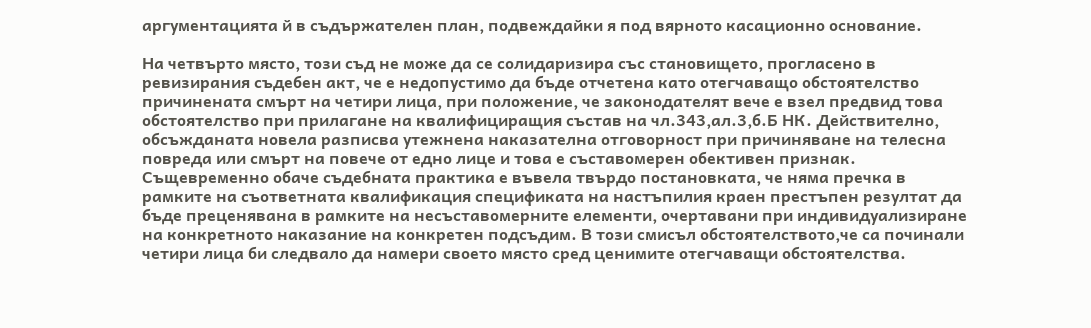аргументацията й в съдържателен план, подвеждайки я под вярното касационно основание.

На четвърто място, този съд не може да се солидаризира със становището, прогласено в ревизирания съдебен акт, че е недопустимо да бъде отчетена като отегчаващо обстоятелство причинената смърт на четири лица, при положение, че законодателят вече е взел предвид това обстоятелство при прилагане на квалифициращия състав на чл.343,ал.3,б.Б НК. Действително, обсъжданата новела разписва утежнена наказателна отговорност при причиняване на телесна повреда или смърт на повече от едно лице и това е съставомерен обективен признак. Същевременно обаче съдебната практика е въвела твърдо постановката, че няма пречка в рамките на съответната квалификация спецификата на настъпилия краен престъпен резултат да бъде преценявана в рамките на несъставомерните елементи, очертавани при индивидуализиране на конкретното наказание на конкретен подсъдим. В този смисъл обстоятелството,че са починали четири лица би следвало да намери своето място сред ценимите отегчаващи обстоятелства.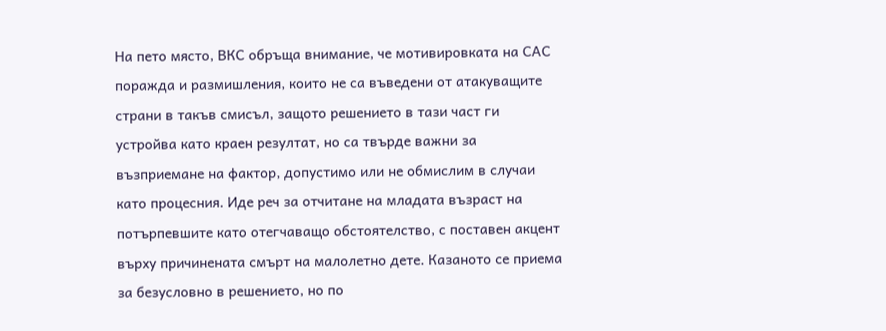На пето място, ВКС обръща внимание, че мотивировката на САС поражда и размишления, които не са въведени от атакуващите страни в такъв смисъл, защото решението в тази част ги устройва като краен резултат, но са твърде важни за възприемане на фактор, допустимо или не обмислим в случаи като процесния. Иде реч за отчитане на младата възраст на потърпевшите като отегчаващо обстоятелство, с поставен акцент върху причинената смърт на малолетно дете. Казаното се приема за безусловно в решението, но по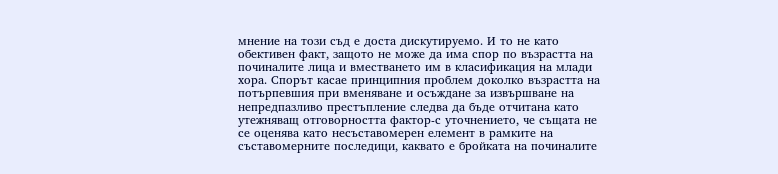мнение на този съд е доста дискутируемо. И то не като обективен факт, защото не може да има спор по възрастта на починалите лица и вместването им в класификация на млади хора. Спорът касае принципния проблем доколко възрастта на потърпевшия при вменяване и осъждане за извършване на непредпазливо престъпление следва да бъде отчитана като утежняващ отговорността фактор-с уточнението, че същата не се оценява като несъставомерен елемент в рамките на съставомерните последици, каквато е бройката на починалите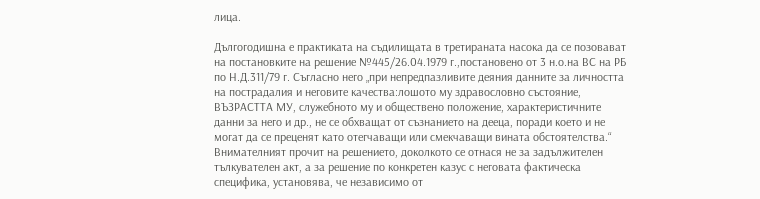лица.

Дългогодишна е практиката на съдилищата в третираната насока да се позовават на постановките на решение №445/26.04.1979 г.,постановено от 3 н.о.на ВС на РБ по Н.Д.311/79 г. Съгласно него „при непредпазливите деяния данните за личността на пострадалия и неговите качества:лошото му здравословно състояние, ВЪЗРАСТТА МУ, служебното му и обществено положение, характеристичните данни за него и др., не се обхващат от съзнанието на дееца, поради което и не могат да се преценят като отегчаващи или смекчаващи вината обстоятелства.“ Внимателният прочит на решението, доколкото се отнася не за задължителен тълкувателен акт, а за решение по конкретен казус с неговата фактическа специфика, установява, че независимо от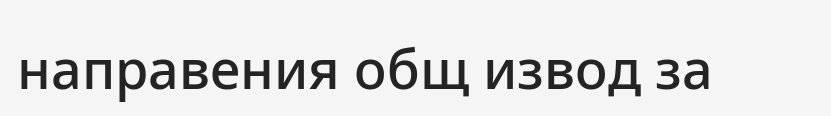направения общ извод за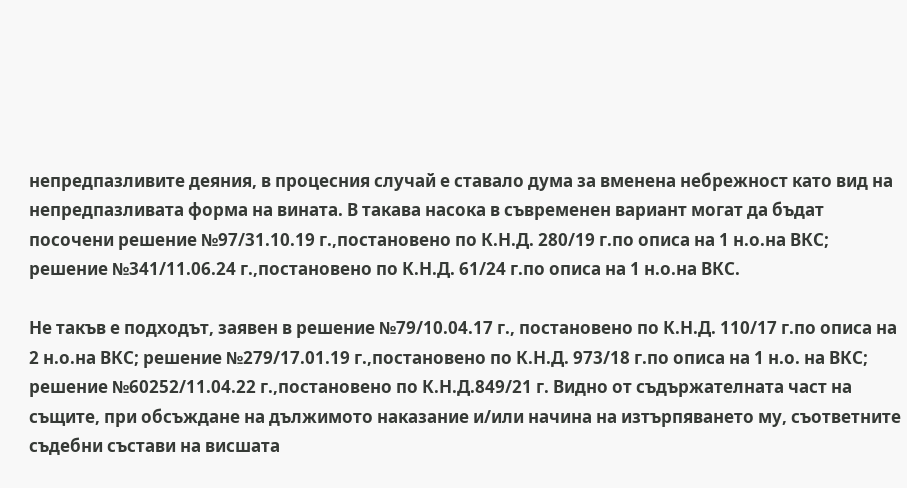непредпазливите деяния, в процесния случай е ставало дума за вменена небрежност като вид на непредпазливата форма на вината. В такава насока в съвременен вариант могат да бъдат посочени решение №97/31.10.19 г.,постановено по К.Н.Д. 280/19 г.по описа на 1 н.о.на ВКС; решение №341/11.06.24 г.,постановено по К.Н.Д. 61/24 г.по описа на 1 н.о.на ВКС.

Не такъв е подходът, заявен в решение №79/10.04.17 г., постановено по К.Н.Д. 110/17 г.по описа на 2 н.о.на ВКС; решение №279/17.01.19 г.,постановено по К.Н.Д. 973/18 г.по описа на 1 н.о. на ВКС; решение №60252/11.04.22 г.,постановено по К.Н.Д.849/21 г. Видно от съдържателната част на същите, при обсъждане на дължимото наказание и/или начина на изтърпяването му, съответните съдебни състави на висшата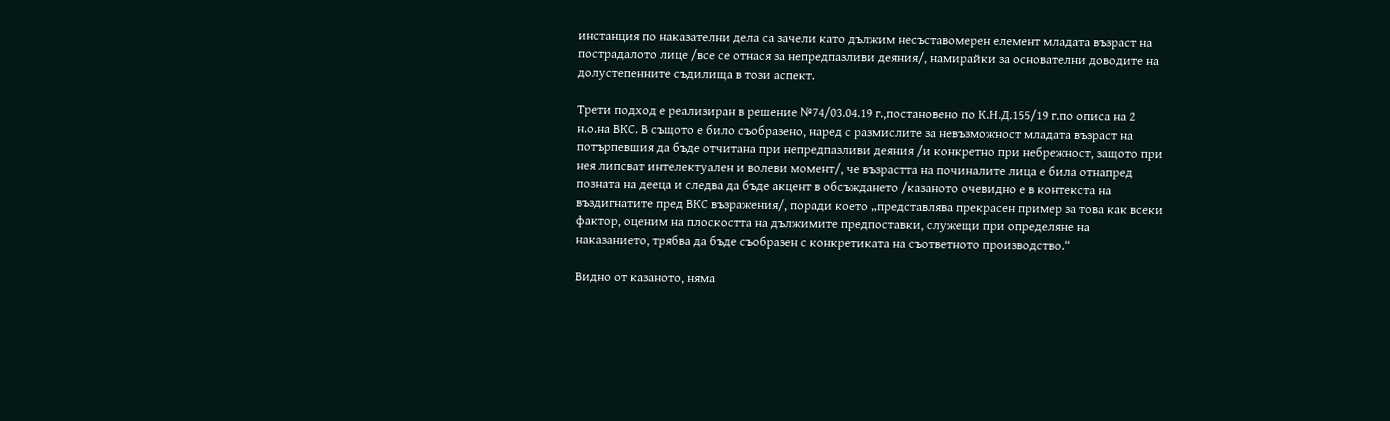инстанция по наказателни дела са зачели като дължим несъставомерен елемент младата възраст на пострадалото лице /все се отнася за непредпазливи деяния/, намирайки за основателни доводите на долустепенните съдилища в този аспект.

Трети подход е реализиран в решение №74/03.04.19 г.,постановено по К.Н.Д.155/19 г.по описа на 2 н.о.на ВКС. В същото е било съобразено, наред с размислите за невъзможност младата възраст на потърпевшия да бъде отчитана при непредпазливи деяния /и конкретно при небрежност, защото при нея липсват интелектуален и волеви момент/, че възрастта на починалите лица е била отнапред позната на дееца и следва да бъде акцент в обсъждането /казаното очевидно е в контекста на въздигнатите пред ВКС възражения/, поради което „представлява прекрасен пример за това как всеки фактор, оценим на плоскостта на дължимите предпоставки, служещи при определяне на наказанието, трябва да бъде съобразен с конкретиката на съответното производство.“

Видно от казаното, няма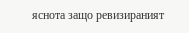яснота защо ревизираният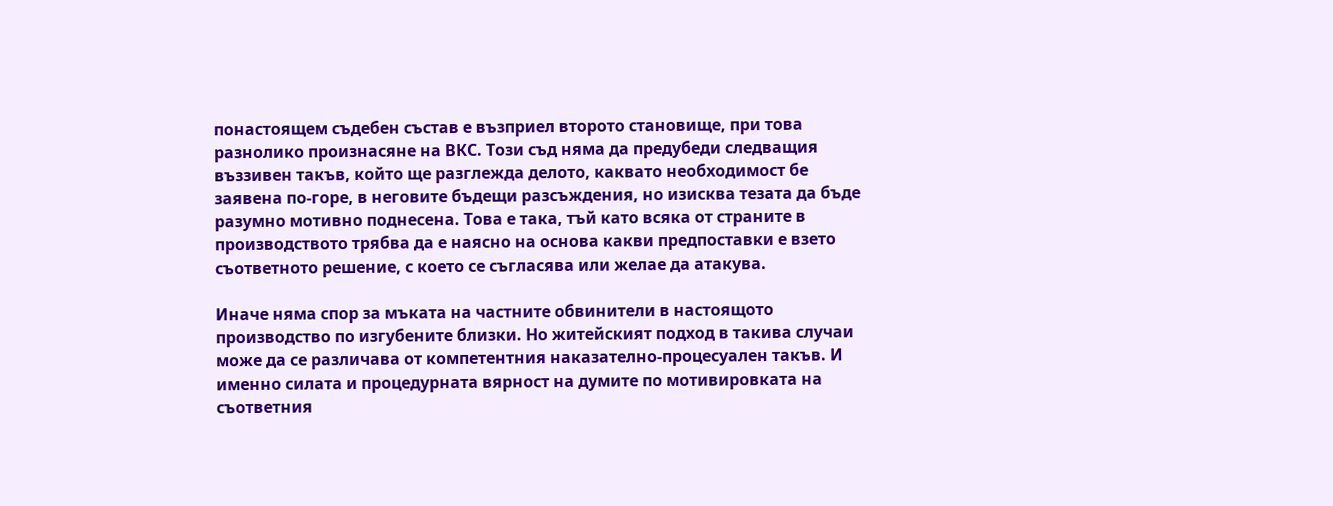понастоящем съдебен състав е възприел второто становище, при това разнолико произнасяне на ВКС. Този съд няма да предубеди следващия въззивен такъв, който ще разглежда делото, каквато необходимост бе заявена по-горе, в неговите бъдещи разсъждения, но изисква тезата да бъде разумно мотивно поднесена. Това е така, тъй като всяка от страните в производството трябва да е наясно на основа какви предпоставки е взето съответното решение, с което се съгласява или желае да атакува.

Иначе няма спор за мъката на частните обвинители в настоящото производство по изгубените близки. Но житейският подход в такива случаи може да се различава от компетентния наказателно-процесуален такъв. И именно силата и процедурната вярност на думите по мотивировката на съответния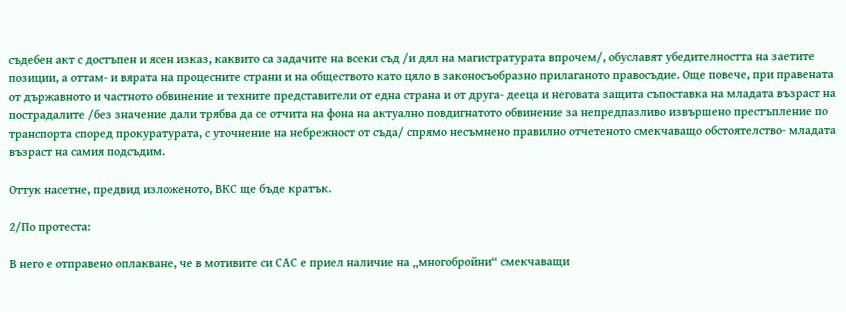съдебен акт с достъпен и ясен изказ, каквито са задачите на всеки съд /и дял на магистратурата впрочем/, обуславят убедителността на заетите позиции, а оттам- и вярата на процесните страни и на обществото като цяло в законосъобразно прилаганото правосъдие. Още повече, при правената от държавното и частното обвинение и техните представители от една страна и от друга- дееца и неговата защита съпоставка на младата възраст на пострадалите /без значение дали трябва да се отчита на фона на актуално повдигнатото обвинение за непредпазливо извършено престъпление по транспорта според прокуратурата, с уточнение на небрежност от съда/ спрямо несъмнено правилно отчетеното смекчаващо обстоятелство- младата възраст на самия подсъдим.

Оттук насетне, предвид изложеното, ВКС ще бъде кратък.

2/По протеста:

В него е отправено оплакване, че в мотивите си САС е приел наличие на „многобройни“ смекчаващи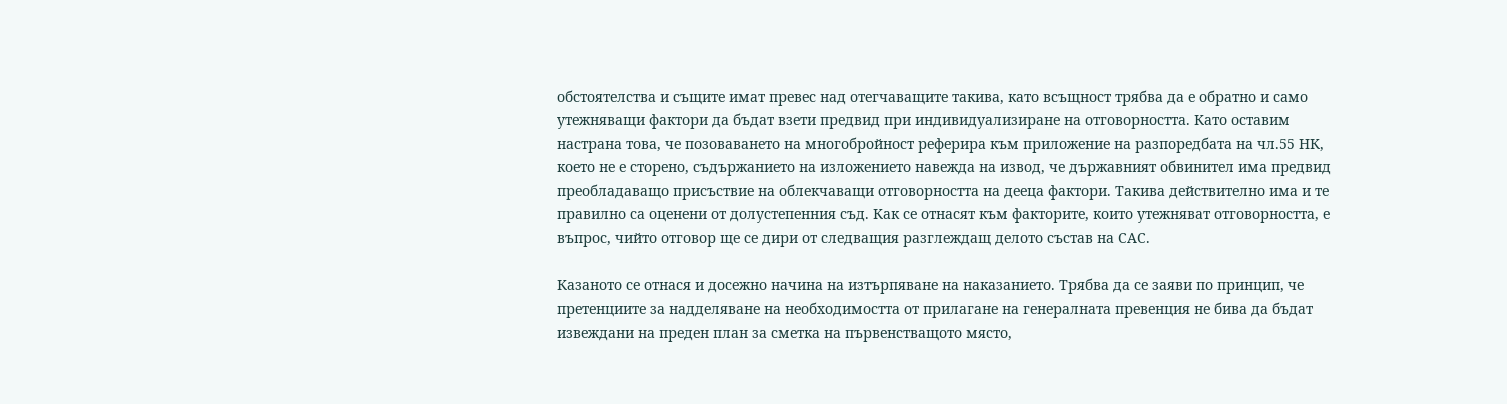обстоятелства и същите имат превес над отегчаващите такива, като всъщност трябва да е обратно и само утежняващи фактори да бъдат взети предвид при индивидуализиране на отговорността. Като оставим настрана това, че позоваването на многобройност реферира към приложение на разпоредбата на чл.55 НК, което не е сторено, съдържанието на изложението навежда на извод, че държавният обвинител има предвид преобладаващо присъствие на облекчаващи отговорността на дееца фактори. Такива действително има и те правилно са оценени от долустепенния съд. Как се отнасят към факторите, които утежняват отговорността, е въпрос, чийто отговор ще се дири от следващия разглеждащ делото състав на САС.

Казаното се отнася и досежно начина на изтърпяване на наказанието. Трябва да се заяви по принцип, че претенциите за надделяване на необходимостта от прилагане на генералната превенция не бива да бъдат извеждани на преден план за сметка на първенстващото място,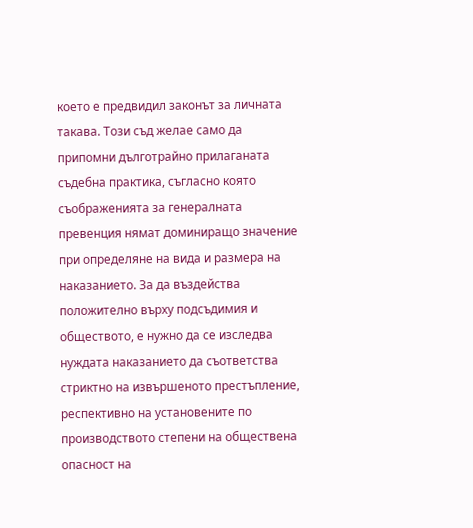което е предвидил законът за личната такава. Този съд желае само да припомни дълготрайно прилаганата съдебна практика, съгласно която съображенията за генералната превенция нямат доминиращо значение при определяне на вида и размера на наказанието. За да въздейства положително върху подсъдимия и обществото, е нужно да се изследва нуждата наказанието да съответства стриктно на извършеното престъпление, респективно на установените по производството степени на обществена опасност на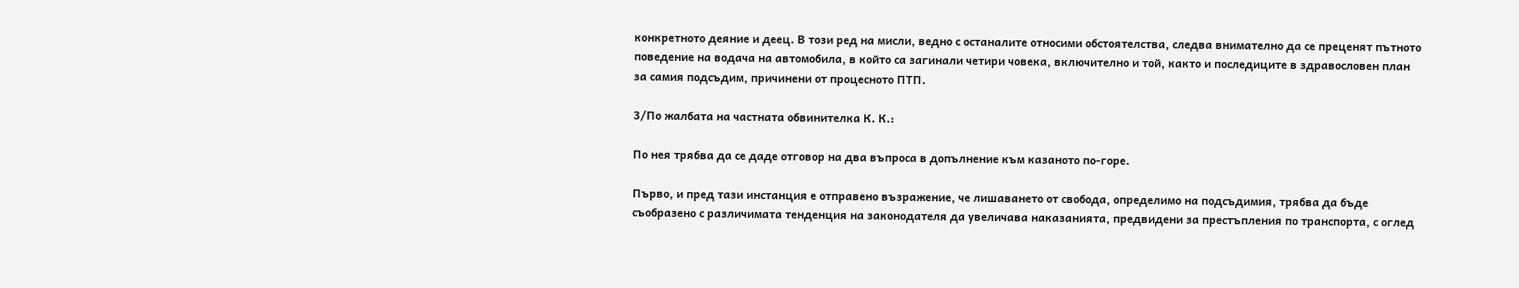конкретното деяние и деец. В този ред на мисли, ведно с останалите относими обстоятелства, следва внимателно да се преценят пътното поведение на водача на автомобила, в който са загинали четири човека, включително и той, както и последиците в здравословен план за самия подсъдим, причинени от процесното ПТП.

3/По жалбата на частната обвинителка К. К.:

По нея трябва да се даде отговор на два въпроса в допълнение към казаното по-горе.

Първо, и пред тази инстанция е отправено възражение, че лишаването от свобода, определимо на подсъдимия, трябва да бъде съобразено с различимата тенденция на законодателя да увеличава наказанията, предвидени за престъпления по транспорта, с оглед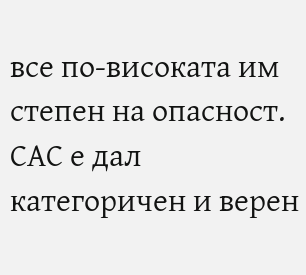все по-високата им степен на опасност. САС е дал категоричен и верен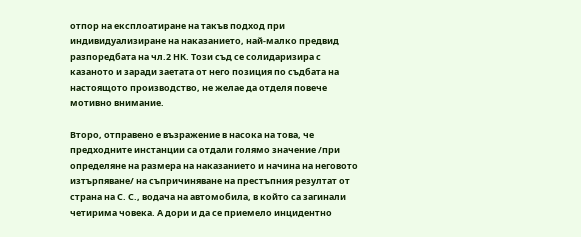отпор на експлоатиране на такъв подход при индивидуализиране на наказанието, най-малко предвид разпоредбата на чл.2 НК. Този съд се солидаризира с казаното и заради заетата от него позиция по съдбата на настоящото производство, не желае да отделя повече мотивно внимание.

Второ, отправено е възражение в насока на това, че предходните инстанции са отдали голямо значение /при определяне на размера на наказанието и начина на неговото изтърпяване/ на съпричиняване на престъпния резултат от страна на С. С., водача на автомобила, в който са загинали четирима човека. А дори и да се приемело инцидентно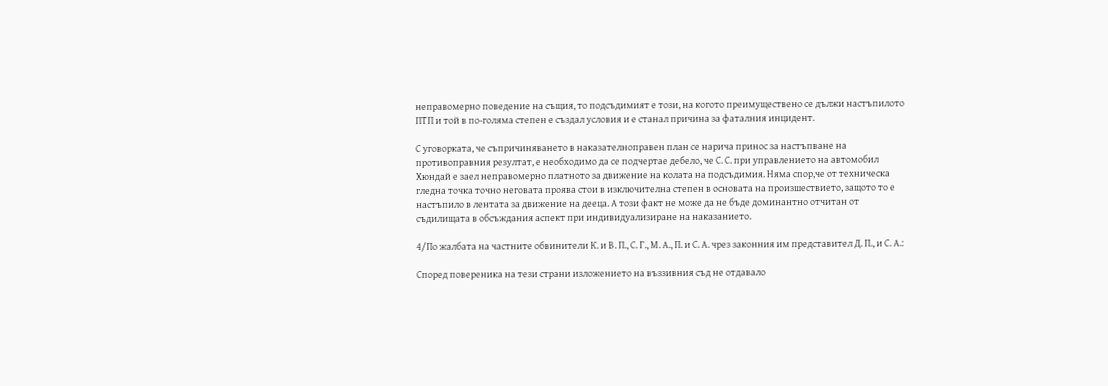неправомерно поведение на същия, то подсъдимият е този, на когото преимуществено се дължи настъпилото ПТП и той в по-голяма степен е създал условия и е станал причина за фаталния инцидент.

С уговорката, че съпричиняването в наказателноправен план се нарича принос за настъпване на противоправния резултат, е необходимо да се подчертае дебело, че С. С. при управлението на автомобил Хюндай е заел неправомерно платното за движение на колата на подсъдимия. Няма спор,че от техническа гледна точка точно неговата проява стои в изключителна степен в основата на произшествието, защото то е настъпило в лентата за движение на дееца. А този факт не може да не бъде доминантно отчитан от съдилищата в обсъждания аспект при индивидуализиране на наказанието.

4/По жалбата на частните обвинители К. и В. П., С. Г., М. А., П. и С. А. чрез законния им представител Д. П., и С. А.:

Според повереника на тези страни изложението на въззивния съд не отдавало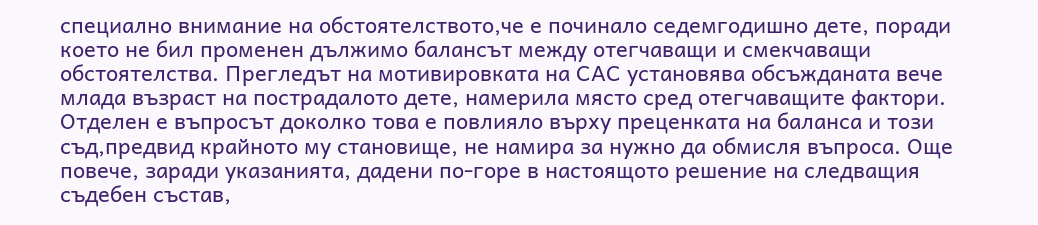специално внимание на обстоятелството,че е починало седемгодишно дете, поради което не бил променен дължимо балансът между отегчаващи и смекчаващи обстоятелства. Прегледът на мотивировката на САС установява обсъжданата вече млада възраст на пострадалото дете, намерила място сред отегчаващите фактори. Отделен е въпросът доколко това е повлияло върху преценката на баланса и този съд,предвид крайното му становище, не намира за нужно да обмисля въпроса. Още повече, заради указанията, дадени по-горе в настоящото решение на следващия съдебен състав,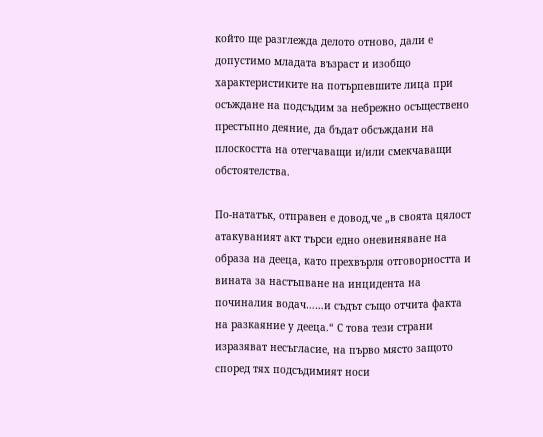който ще разглежда делото отново, дали е допустимо младата възраст и изобщо характеристиките на потърпевшите лица при осъждане на подсъдим за небрежно осъществено престъпно деяние, да бъдат обсъждани на плоскостта на отегчаващи и/или смекчаващи обстоятелства.

По-нататък, отправен е довод,че „в своята цялост атакуваният акт търси едно оневиняване на образа на дееца, като прехвърля отговорността и вината за настъпване на инцидента на починалия водач……и съдът също отчита факта на разкаяние у дееца.“ С това тези страни изразяват несъгласие, на първо място защото според тях подсъдимият носи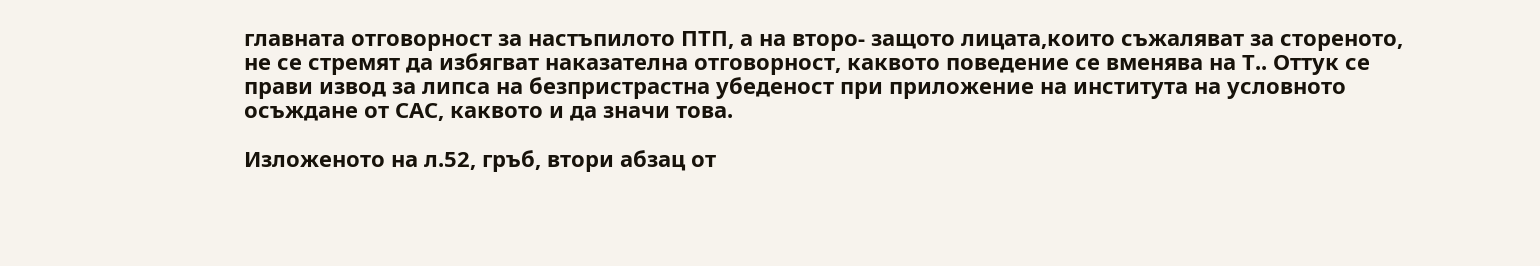главната отговорност за настъпилото ПТП, а на второ- защото лицата,които съжаляват за стореното, не се стремят да избягват наказателна отговорност, каквото поведение се вменява на Т.. Оттук се прави извод за липса на безпристрастна убеденост при приложение на института на условното осъждане от САС, каквото и да значи това.

Изложеното на л.52, гръб, втори абзац от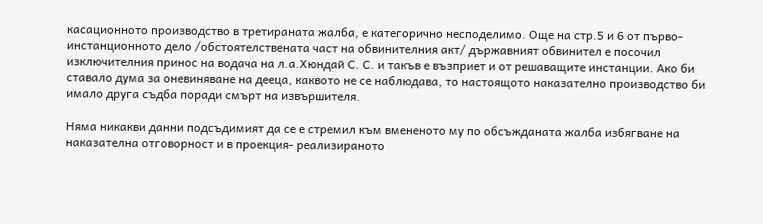касационното производство в третираната жалба, е категорично несподелимо. Още на стр.5 и 6 от първо-инстанционното дело /обстоятелствената част на обвинителния акт/ държавният обвинител е посочил изключителния принос на водача на л.а.Хюндай С. С. и такъв е възприет и от решаващите инстанции. Ако би ставало дума за оневиняване на дееца, каквото не се наблюдава, то настоящото наказателно производство би имало друга съдба поради смърт на извършителя.

Няма никакви данни подсъдимият да се е стремил към вмененото му по обсъжданата жалба избягване на наказателна отговорност и в проекция- реализираното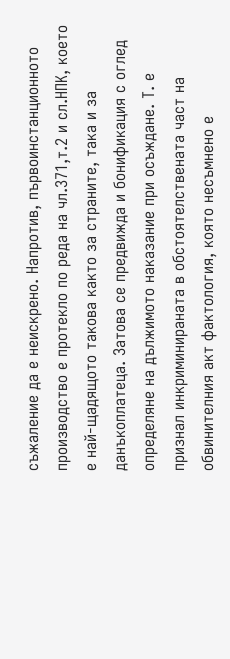съжаление да е неискрено. Напротив, първоинстанционното производство е протекло по реда на чл.371,т.2 и сл.НПК, което е най-щадящото такова както за страните, така и за данъкоплатеца. Затова се предвижда и бонификация с оглед определяне на дължимото наказание при осъждане. Т. е признал инкриминираната в обстоятелствената част на обвинителния акт фактология, която несъмнено е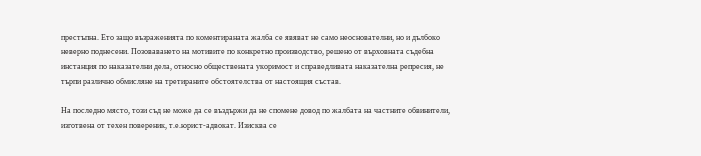престъпна. Ето защо възраженията по коментираната жалба се явяват не само неоснователни, но и дълбоко неверно поднесени. Позоваването на мотивите по конкретно производство, решено от върховната съдебна инстанция по наказателни дела, относно обществената укоримост и справедливата наказателна репресия, не търпи различно обмисляне на третираните обстоятелства от настоящия състав.

На последно място, този съд не може да се въздържи да не спомене довод по жалбата на частните обвинители, изготвена от техен повереник, т.е.юрист-адвокат. Изисква се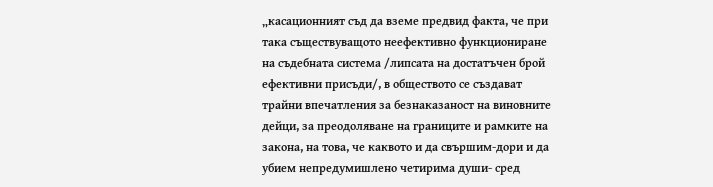„касационният съд да вземе предвид факта, че при така съществуващото неефективно функциониране на съдебната система /липсата на достатъчен брой ефективни присъди/, в обществото се създават трайни впечатления за безнаказаност на виновните дейци, за преодоляване на границите и рамките на закона, на това, че каквото и да свършим-дори и да убием непредумишлено четирима души- сред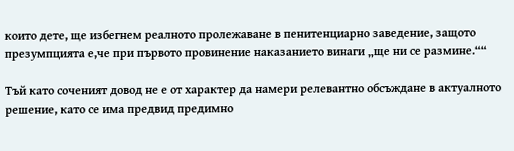които дете, ще избегнем реалното пролежаване в пенитенциарно заведение, защото презумпцията е,че при първото провинение наказанието винаги „ще ни се размине.““

Тъй като соченият довод не е от характер да намери релевантно обсъждане в актуалното решение, като се има предвид предимно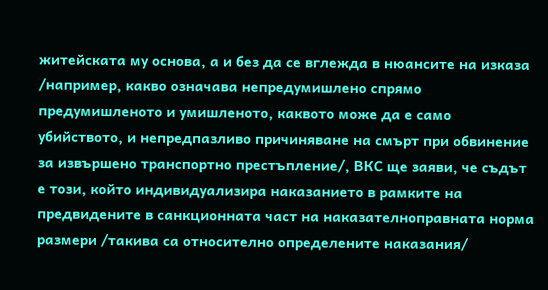житейската му основа, а и без да се вглежда в нюансите на изказа /например, какво означава непредумишлено спрямо предумишленото и умишленото, каквото може да е само убийството, и непредпазливо причиняване на смърт при обвинение за извършено транспортно престъпление/, ВКС ще заяви, че съдът е този, който индивидуализира наказанието в рамките на предвидените в санкционната част на наказателноправната норма размери /такива са относително определените наказания/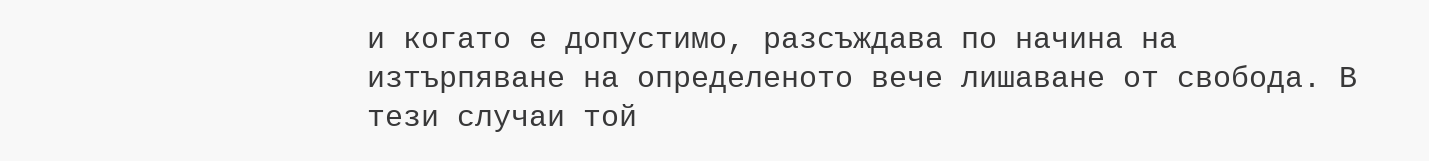и когато е допустимо, разсъждава по начина на изтърпяване на определеното вече лишаване от свобода. В тези случаи той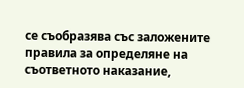се съобразява със заложените правила за определяне на съответното наказание,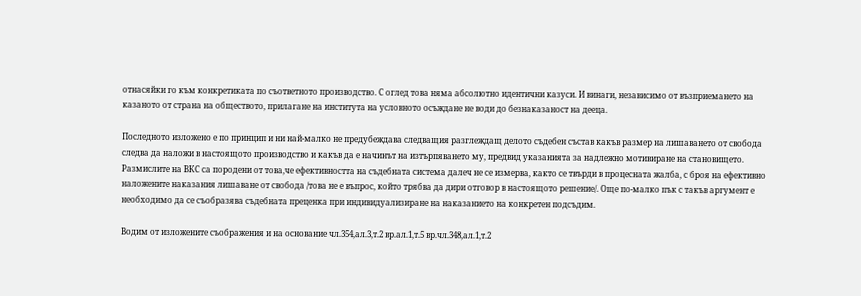отнасяйки го към конкретиката по съответното производство. С оглед това няма абсолютно идентични казуси. И винаги, независимо от възприемането на казаното от страна на обществото, прилагане на института на условното осъждане не води до безнаказаност на дееца.

Последното изложено е по принцип и ни най-малко не предубеждава следващия разглеждащ делото съдебен състав какъв размер на лишаването от свобода следва да наложи в настоящото производство и какъв да е начинът на изтърпяването му, предвид указанията за надлежно мотивиране на становището. Размислите на ВКС са породени от това,че ефективността на съдебната система далеч не се измерва, както се твърди в процесната жалба, с броя на ефективно наложените наказания лишаване от свобода /това не е въпрос, който трябва да дири отговор в настоящото решение/. Още по-малко пък с такъв аргумент е необходимо да се съобразява съдебната преценка при индивидуализиране на наказанието на конкретен подсъдим.

Водим от изложените съображения и на основание чл.354,ал.3,т.2 вр.ал.1,т.5 вр.чл.348,ал.1,т.2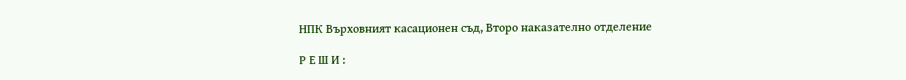НПК Върховният касационен съд, Второ наказателно отделение

Р Е Ш И :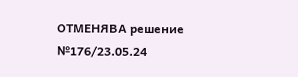ОТМЕНЯВА решение №176/23.05.24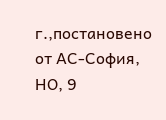г.,постановено от АС-София, НО, 9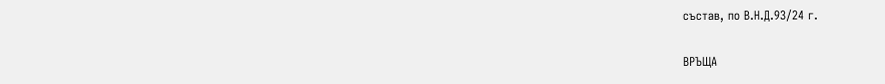състав, по В.Н.Д.93/24 г.

ВРЪЩА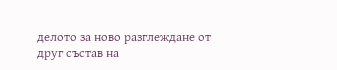делото за ново разглеждане от друг състав на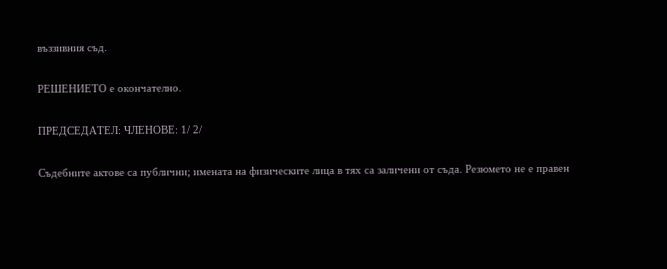въззивния съд.

РЕШЕНИЕТО е окончателно.

ПРЕДСЕДАТЕЛ: ЧЛЕНОВЕ: 1/ 2/

Съдебните актове са публични; имената на физическите лица в тях са заличени от съда. Резюмето не е правен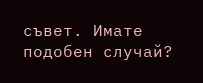съвет. Имате подобен случай?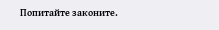Попитайте законите.